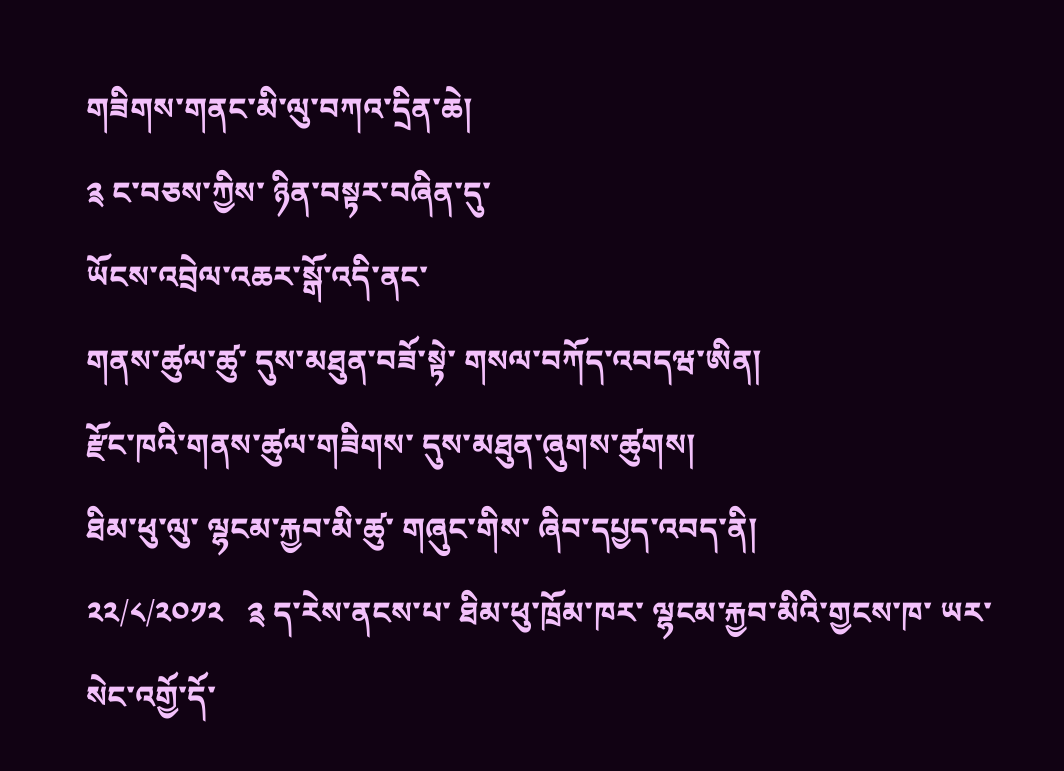གཟིགས་གནང་མི་ལུ་བཀའ་དྲིན་ཆེ།
༉ ང་བཅས་ཀྱིས་ ཉིན་བསྟར་བཞིན་དུ་
ཡོངས་འབྲེལ་འཆར་སྒོ་འདི་ནང་
གནས་ཚུལ་ཚུ་ དུས་མཐུན་བཟོ་སྟེ་ གསལ་བཀོད་འབདཝ་ཨིན།
རྫོང་ཁའི་གནས་ཚུལ་གཟིགས་ དུས་མཐུན་ཞུགས་ཚུགས།
ཐིམ་ཕུ་ལུ་ ལྷངམ་རྐྱབ་མི་ཚུ་ གཞུང་གིས་ ཞིབ་དཔྱད་འབད་ནི།
༢༢/༨/༢༠༡༢   ༉ ད་རེས་ནངས་པ་ ཐིམ་ཕུ་ཁྲོམ་ཁར་ ལྷངམ་རྐྱབ་མིའི་གྱངས་ཁ་ ཡར་སེང་འགྱོ་དོ་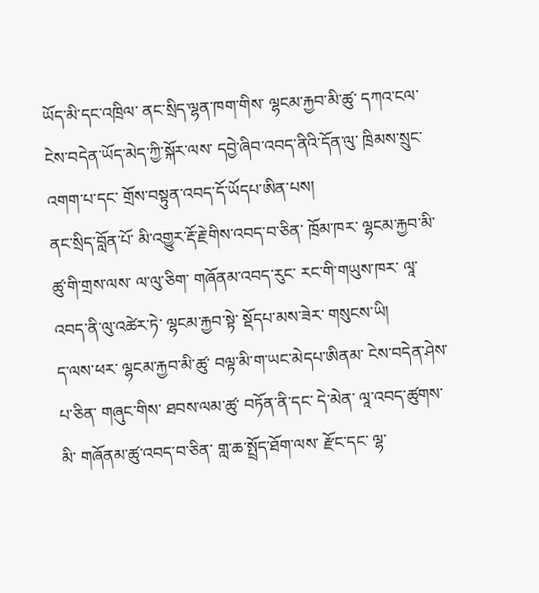ཡོད་མི་དང་འཁྲིལ་ ནང་སྲིད་ལྷན་ཁག་གིས་ ལྷངམ་རྐྱབ་མི་ཚུ་ དཀའ་ངལ་ངེས་བདེན་ཡོད་མེད་ཀྱི་སྐོར་ལས་ དབྱེ་ཞིབ་འབད་ནིའི་དོན་ལུ་ ཁྲིམས་སྲུང་འགག་པ་དང་ གྲོས་བསྟུན་འབད་དོ་ཡོདཔ་ཨིན་པས།
ནང་སྲིད་བློན་པོ་ མི་འགྱུར་རྡོ་རྗེ་གིས་འབད་བ་ཅིན་ ཁྲོམ་ཁར་ ལྷངམ་རྐྱབ་མི་ཚུ་གི་གྲས་ལས་ ལ་ལུ་ཅིག་ གཞོནམ་འབད་རུང་ རང་གི་གཡུས་ཁར་ ལཱ་འབད་ནི་ལུ་འཚེར་ཏེ་ ལྷངམ་རྐྱབ་སྟེ་ སྡོདཔ་མས་ཟེར་ གསུངས་ཡི།
ད་ལས་ཕར་ ལྷངམ་རྐྱབ་མི་ཚུ་ བལྟ་མི་ག་ཡང་མེདཔ་ཨིནམ་ ངེས་བདེན་ཤེས་པ་ཅིན་ གཞུང་གིས་ ཐབས་ལམ་ཚུ་ བཏོན་ནི་དང་ དེ་མེན་ ལཱ་འབད་ཚུགས་མི་ གཞོནམ་ཚུ་འབད་བ་ཅིན་ གླ་ཆ་སྤྲོད་ཐོག་ལས་ རྫོང་དང་ ལྷ་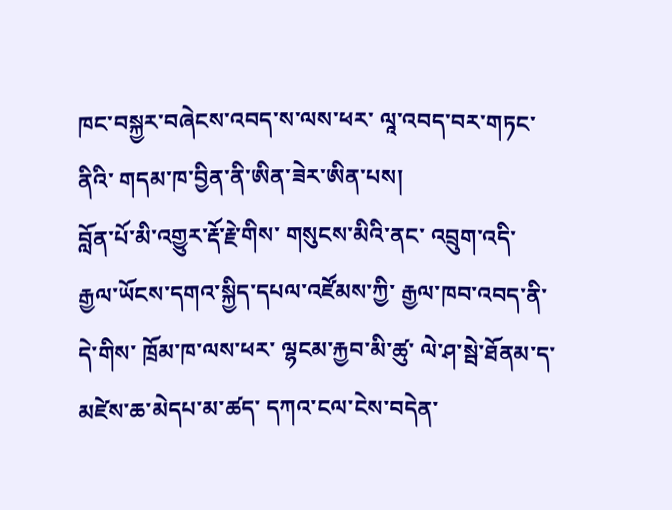ཁང་བསྐྱར་བཞེངས་འབད་ས་ལས་ཕར་ ལཱ་འབད་བར་གཏང་ནིའི་ གདམ་ཁ་བྱིན་ནི་ཨིན་ཟེར་ཨིན་པས།
བློན་པོ་མི་འགྱུར་རྡོ་རྗེ་གིས་ གསུངས་མིའི་ནང་ འབྲུག་འདི་ རྒྱལ་ཡོངས་དགའ་སྐྱིད་དཔལ་འཛོམས་ཀྱི་ རྒྱལ་ཁབ་འབད་ནི་དེ་གིས་ ཁྲོམ་ཁ་ལས་ཕར་ ལྷངམ་རྐྱབ་མི་ཚུ་ ལེ་ཤ་སྦེ་ཐོནམ་ད་ མཛེས་ཆ་མེདཔ་མ་ཚད་ དཀའ་ངལ་ངེས་བདེན་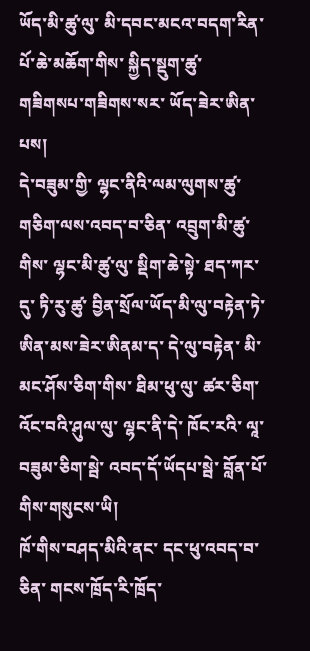ཡོད་མི་ཚུ་ལུ་ མི་དབང་མངའ་བདག་རིན་པོ་ཆེ་མཆོག་གིས་ སྐྱིད་སྡུག་ཚུ་ གཟིགསཔ་གཟིགས་སར་ ཡོད་ཟེར་ཨིན་པས།
དེ་བཟུམ་གྱི་ ལྷང་ནིའི་ལམ་ལུགས་ཚུ་ གཅིག་ལས་འབད་བ་ཅིན་ འབྲུག་མི་ཚུ་གིས་ ལྷང་མི་ཚུ་ལུ་ སྡིག་ཆེ་སྟེ་ ཐད་ཀར་དུ་ ཏི་རུ་ཚུ་ བྱིན་སྲོལ་ཡོད་མི་ལུ་བརྟེན་ཏེ་ ཨིན་མས་ཟེར་ཨིནམ་ད་ དེ་ལུ་བརྟེན་ མི་མང་ཤོས་ཅིག་གིས་ ཐིམ་ཕུ་ལུ་ ཚར་ཅིག་འོང་བའི་ཤུལ་ལུ་ ལྷང་ནི་དེ་ ཁོང་རའི་ ལཱ་བཟུམ་ཅིག་སྦེ་ འབད་དོ་ཡོདཔ་སྦེ་ བློན་པོ་གིས་གསུངས་ཡི།
ཁོ་གིས་བཤད་མིའི་ནང་ དང་ཕུ་འབད་བ་ཅིན་ གངས་ཁྲོད་རི་ཁྲོད་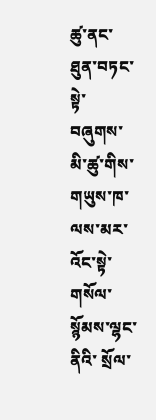ཚུ་ནང་ ཐུན་བཏང་སྟེ་ བཞུགས་མི་ཚུ་གིས་ གཡུས་ཁ་ལས་མར་འོང་སྟེ་ གསོལ་སྙོམས་ལྷང་ནིའི་ སྲོལ་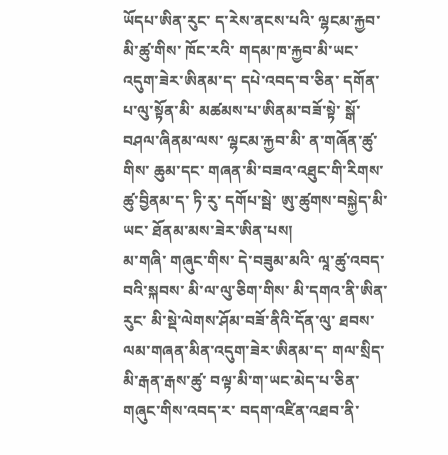ཡོདཔ་ཨིན་རུང་ ད་རེས་ནངས་པའི་ ལྷངམ་རྐྱབ་མི་ཚུ་གིས་ ཁོང་རའི་ གདམ་ཁ་རྐྱབ་མི་ཡང་ འདུག་ཟེར་ཨིནམ་ད་ དཔེ་འབད་བ་ཅིན་ དགོན་པ་ལུ་སྟོན་མི་ མཚམས་པ་ཨིནམ་བཟོ་སྟེ་ སྒོ་བཤལ་ཞིནམ་ལས་ ལྷངམ་རྐྱབ་མི་ ན་གཞོན་ཚུ་གིས་ ཆུམ་དང་ གཞན་མི་བཟའ་འཐུང་གི་རིགས་ཚུ་བྱིནམ་ད་ ཏི་རུ་ དགོཔ་སྦེ་ ཨུ་ཚུགས་བསྐྱེད་མི་ཡང་ ཐོནམ་མས་ཟེར་ཨིན་པས།
མ་གཞི་ གཞུང་གིས་ དེ་བཟུམ་མའི་ ལཱ་ཚུ་འབད་བའི་སྐབས་ མི་ལ་ལུ་ཅིག་གིས་ མི་དགའ་ནི་ཨིན་རུང་ མི་སྡེ་ལེགས་ཤོམ་བཟོ་ནིའི་དོན་ལུ་ ཐབས་ལམ་གཞན་མིན་འདུག་ཟེར་ཨིནམ་ད་ གལ་སྲིད་ མི་རྒན་རྒས་ཚུ་ བལྟ་མི་ག་ཡང་མེད་པ་ཅིན་ གཞུང་གིས་འབད་ར་ བདག་འཛིན་འཐབ་ནི་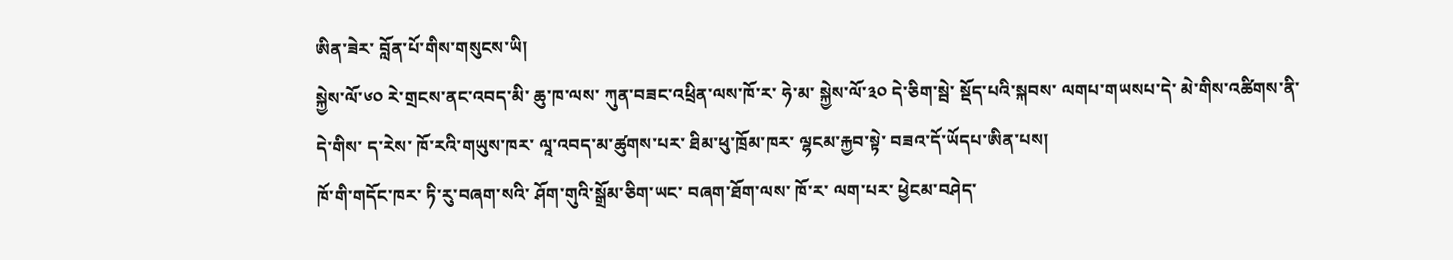ཨིན་ཟེར་ བློན་པོ་གིས་གསུངས་ཡི།
སྐྱེས་ལོ་༦༠ རེ་གྲངས་ནང་འབད་མི་ ཆུ་ཁ་ལས་ ཀུན་བཟང་འཕྲིན་ལས་ཁོ་ར་ ཧེ་མ་ སྐྱེས་ལོ་༣༠ དེ་ཅིག་སྦེ་ སྡོད་པའི་སྐབས་ ལགཔ་གཡསཔ་དེ་ མེ་གིས་འཚིགས་ནི་དེ་གིས་ ད་རེས་ ཁོ་རའི་གཡུས་ཁར་ ལཱ་འབད་མ་ཚུགས་པར་ ཐིམ་ཕུ་ཁྲོམ་ཁར་ ལྷངམ་རྐྱབ་སྟེ་ བཟའ་དོ་ཡོདཔ་ཨིན་པས།
ཁོ་གི་གདོང་ཁར་ ཏི་རུ་བཞག་སའི་ ཤོག་གུའི་སྒྲོམ་ཅིག་ཡང་ བཞག་ཐོག་ལས་ ཁོ་ར་ ལག་པར་ ཕྱེངམ་བཤེད་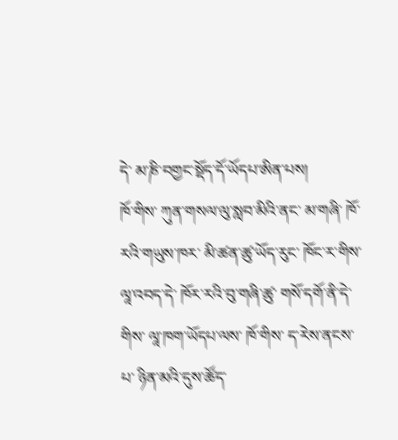དེ་ མ་ཎི་བགྱང་སྡོད་དོ་ཡོདཔ་ཨིན་པས།
ཁོ་གིས་ ཀུན་གསལ་ལུ་སླབ་མིའི་ནང་ མ་གཞི་ ཁོ་རའི་གཡུས་ཁར་ མི་ཚན་ཚུ་ཡོད་རུང་ ཁོང་ར་གིས་ལཱ་འབད་དེ་ ཁོར་རའི་བུ་གཞི་ཚུ་ གསོ་དགོ་ནི་དེ་གིས་ ལཱ་ཁག་ཡོདཔ་ལས་ ཁོ་གིས་ ད་རེས་ནངས་པ་ ཉིན་མའི་དུས་ཚོད་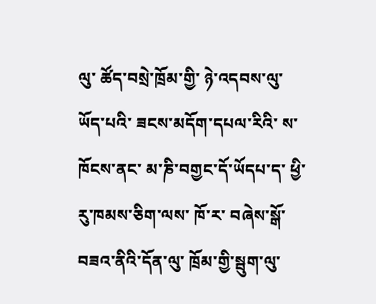ལུ་ ཚོད་བསྲེ་ཁྲོམ་གྱི་ ཉེ་འདབས་ལུ་ཡོད་པའི་ ཟངས་མདོག་དཔལ་རིའི་ ས་ཁོངས་ནང་ མ་ཎི་བགྱང་དོ་ཡོདཔ་ད་ ཕྱི་རུ་ཁམས་ཅིག་ལས་ ཁོ་ར་ བཞེས་སྒོ་བཟའ་ནིའི་དོན་ལུ་ ཁྲོམ་གྱི་སྦུག་ལུ་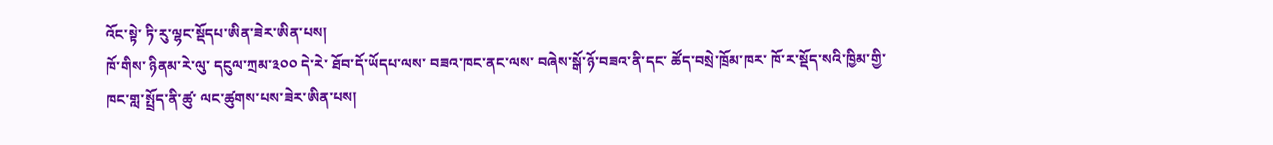འོང་སྟེ་ ཏི་རུ་ལྷང་སྡོདཔ་ཨིན་ཟེར་ཨིན་པས།
ཁོ་གིས་ ཉིནམ་རེ་ལུ་ དངུལ་ཀྲམ་༣༠༠ དེ་རེ་ ཐོབ་དོ་ཡོདཔ་ལས་ བཟའ་ཁང་ནང་ལས་ བཞེས་སྒོ་ཉོ་བཟའ་ནི་དང་ ཚོད་བསྲེ་ཁྲོམ་ཁར་ ཁོ་ར་སྡོད་སའི་ཁྱིམ་གྱི་ ཁང་གླ་སྤྲོད་ནི་ཚུ་ ལང་ཚུགས་པས་ཟེར་ཨིན་པས།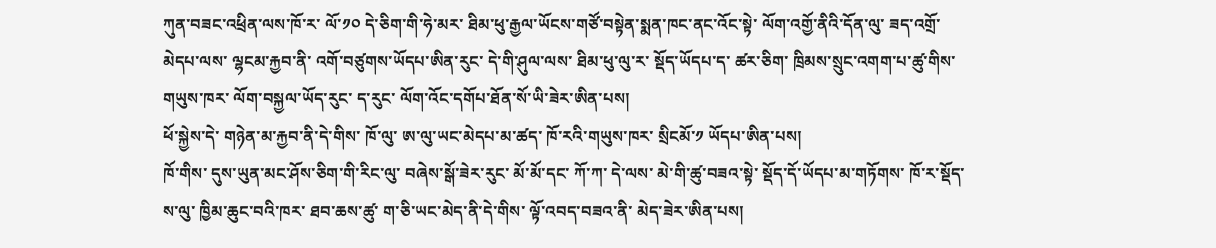ཀུན་བཟང་འཕྲིན་ལས་ཁོ་ར་ ལོ་༡༠ དེ་ཅིག་གི་ཧེ་མར་ ཐིམ་ཕུ་རྒྱལ་ཡོངས་གཙོ་བསྟེན་སྨན་ཁང་ནང་འོང་སྟེ་ ལོག་འགྱོ་ནིའི་དོན་ལུ་ ཟད་འགྲོ་མེདཔ་ལས་ ལྷངམ་རྐྱབ་ནི་ འགོ་བཙུགས་ཡོདཔ་ཨིན་རུང་ དེ་གི་ཤུལ་ལས་ ཐིམ་ཕུ་ལུ་ར་ སྡོད་ཡོདཔ་ད་ ཚར་ཅིག་ ཁྲིམས་སྲུང་འགག་པ་ཚུ་གིས་ གཡུས་ཁར་ ལོག་བསྐྱལ་ཡོད་རུང་ ད་རུང་ ལོག་འོང་དགོཔ་ཐོན་སོ་ཡི་ཟེར་ཨིན་པས།
ཕོ་སྐྱེས་དེ་ གཉེན་མ་རྐྱབ་ནི་དེ་གིས་ ཁོ་ལུ་ ཨ་ལུ་ཡང་མེདཔ་མ་ཚད་ ཁོ་རའི་གཡུས་ཁར་ སྲིངམོ་༡ ཡོདཔ་ཨིན་པས།
ཁོ་གིས་ དུས་ཡུན་མང་ཤོས་ཅིག་གི་རིང་ལུ་ བཞེས་སྒོ་ཟེར་རུང་ མོ་མོ་དང་ ཀོ་ཀ་ དེ་ལས་ མེ་གི་ཚུ་བཟའ་སྟེ་ སྡོད་དོ་ཡོདཔ་མ་གཏོགས་ ཁོ་ར་སྡོད་ས་ལུ་ ཁྱིམ་ཆུང་བའི་ཁར་ ཐབ་ཆས་ཚུ་ ག་ཅི་ཡང་མེད་ནི་དེ་གིས་ ལྟོ་འབད་བཟའ་ནི་ མེད་ཟེར་ཨིན་པས།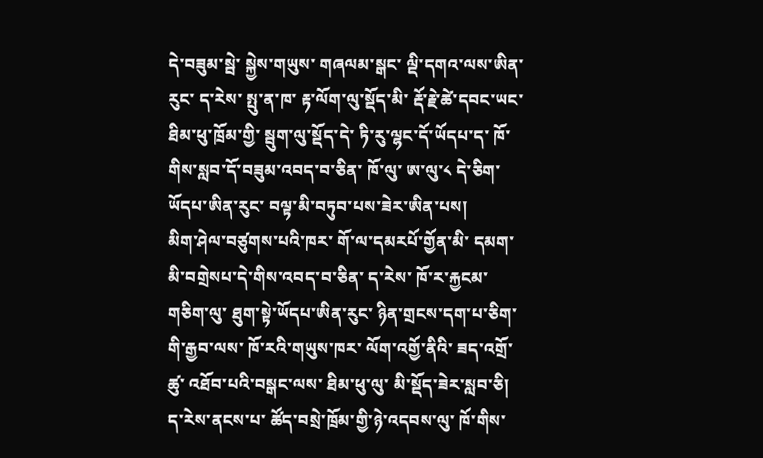དེ་བཟུམ་སྦེ་ སྐྱེས་གཡུས་ གཞལམ་སྒང་ ལྡི་དགའ་ལས་ཨིན་རུང་ ད་རེས་ སྤུ་ན་ཁ་ རྟ་ལོག་ལུ་སྡོད་མི་ རྡོ་རྗེ་ཚེ་དབང་ཡང་ ཐིམ་ཕུ་ཁྲོམ་གྱི་ སྦུག་ལུ་སྡོད་དེ་ ཏི་རུ་ལྷང་དོ་ཡོདཔ་ད་ ཁོ་གིས་སླབ་དོ་བཟུམ་འབད་བ་ཅིན་ ཁོ་ལུ་ ཨ་ལུ་༨ དེ་ཅིག་ཡོདཔ་ཨིན་རུང་ བལྟ་མི་བཏུབ་པས་ཟེར་ཨིན་པས།
མིག་ཤེལ་བཙུགས་པའི་ཁར་ གོ་ལ་དམརཔོ་གྱོན་མི་ དམག་མི་བགྲེསཔ་དེ་གིས་འབད་བ་ཅིན་ ད་རེས་ ཁོ་ར་རྐྱངམ་གཅིག་ལུ་ ཐུག་སྟེ་ཡོདཔ་ཨིན་རུང་ ཉིན་གྲངས་དག་པ་ཅིག་གི་རྒྱབ་ལས་ ཁོ་རའི་གཡུས་ཁར་ ལོག་འགྱོ་ནིའི་ ཟད་འགྲོ་ཚུ་ འཐོབ་པའི་བསྒང་ལས་ ཐིམ་ཕུ་ལུ་ མི་སྡོད་ཟེར་སླབ་ཅི།
ད་རེས་ནངས་པ་ ཚོད་བསྲེ་ཁྲོམ་གྱི་ཉེ་འདབས་ལུ་ ཁོ་གིས་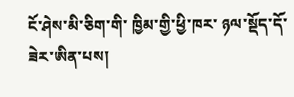ངོ་ཤེས་མི་ཅིག་གི་ ཁྱིམ་གྱི་ཕྱི་ཁར་ ཉལ་སྡོད་དོ་ཟེར་ཨིན་པས།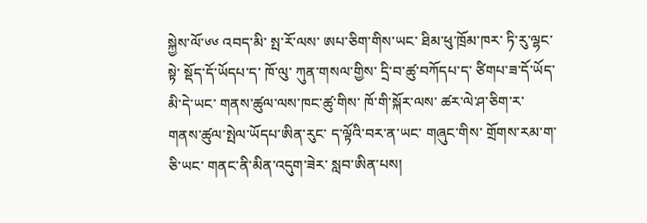སྐྱེས་ལོ་༦༦ འབད་མི་ སྤ་རོ་ལས་ ཨཔ་ཅིག་གིས་ཡང་ ཐིམ་ཕུ་ཁྲོམ་ཁར་ ཏི་རུ་ལྷང་སྟེ་ སྡོད་དོ་ཡོདཔ་ད་ ཁོ་ལུ་ ཀུན་གསལ་གྱིས་ དྲི་བ་ཚུ་བཀོདཔ་ད་ ཙིགཔ་ཟ་དོ་ཡོད་མི་དེ་ཡང་ གནས་ཚུལ་ལས་ཁང་ཚུ་གིས་ ཁོ་གི་སྐོར་ལས་ ཚར་ལེ་ཤ་ཅིག་ར་ གནས་ཚུལ་སྤེལ་ཡོདཔ་ཨིན་རུང་ ད་ལྟོའི་བར་ན་ཡང་ གཞུང་གིས་ གྲོགས་རམ་ག་ཅི་ཡང་ གནང་ནི་མིན་འདུག་ཟེར་ སླབ་ཨིན་པས།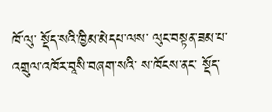ཁོ་ལུ་ སྡོད་སའི་ཁྱིམ་མེདཔ་ལས་ ལུང་བསྟན་ཟམ་པ་ འགྲུལ་འཁོར་བཱསི་བཞག་སའི་ ས་ཁོངས་ནང་ སྡོད་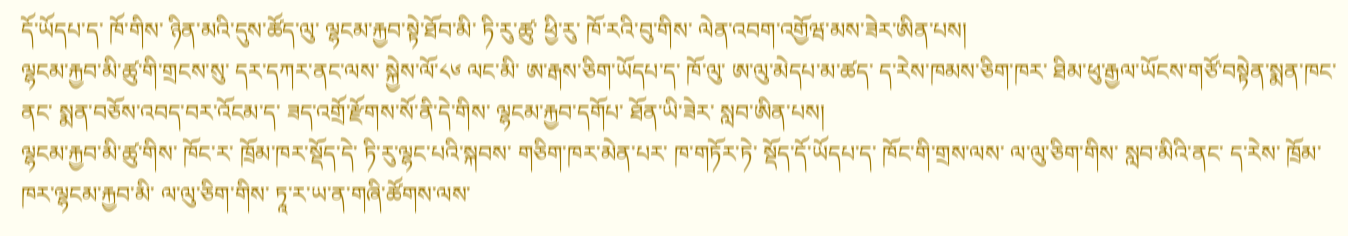དོ་ཡོདཔ་ད་ ཁོ་གིས་ ཉིན་མའི་དུས་ཚོད་ལུ་ ལྷངམ་རྐྱབ་སྟེ་ཐོབ་མི་ ཏི་རུ་ཚུ་ ཕྱི་རུ་ ཁོ་རའི་བུ་གིས་ ལེན་འབག་འགྱོཝ་མས་ཟེར་ཨིན་པས།
ལྷངམ་རྐྱབ་མི་ཚུ་གི་གྲངས་སུ་ དར་དཀར་ནང་ལས་ སྐྱེས་ལོ་༨༦ ལང་མི་ ཨ་རྒས་ཅིག་ཡོདཔ་ད་ ཁོ་ལུ་ ཨ་ལུ་མེདཔ་མ་ཚད་ ད་རེས་ཁམས་ཅིག་ཁར་ ཐིམ་ཕུ་རྒྱལ་ཡོངས་གཙོ་བསྟེན་སྨན་ཁང་ནང་ སྨན་བཅོས་འབད་བར་འོངམ་ད་ ཟད་འགྲོ་རྫོགས་སོ་ནི་དེ་གིས་ ལྷངམ་རྐྱབ་དགོཔ་ ཐོན་ཡི་ཟེར་ སླབ་ཨིན་པས།
ལྷངམ་རྐྱབ་མི་ཚུ་གིས་ ཁོང་ར་ ཁྲོམ་ཁར་སྡོད་དེ་ ཏི་རུ་ལྷང་པའི་སྐབས་ གཅིག་ཁར་མེན་པར་ ཁ་གཏོར་ཏེ་ སྡོད་དོ་ཡོདཔ་ད་ ཁོང་གི་གྲས་ལས་ ལ་ལུ་ཅིག་གིས་ སླབ་མིའི་ནང་ ད་རེས་ ཁྲོམ་ཁར་ལྷངམ་རྐྱབ་མི་ ལ་ལུ་ཅིག་གིས་ ཏཱ་ར་ཡ་ན་གཞི་ཚོགས་ལས་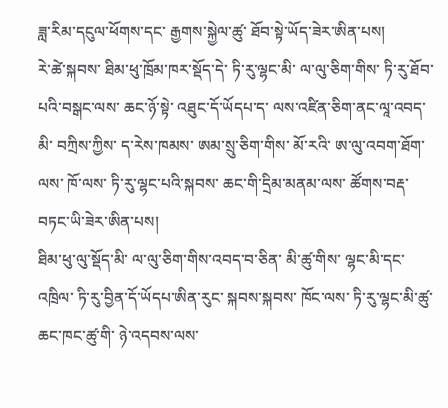ཟླ་རིམ་དངུལ་ཕོགས་དང་ རྒྱགས་སྐྱེལ་ཚུ་ ཐོབ་སྟེ་ཡོད་ཟེར་ཨིན་པས།
རེ་ཚེ་སྐབས་ ཐིམ་ཕུ་ཁྲོམ་ཁར་སྡོད་དེ་ ཏི་རུ་ལྷང་མི་ ལ་ལུ་ཅིག་གིས་ ཏི་རུ་ཐོབ་པའི་བསྒང་ལས་ ཆང་ཉོ་སྟེ་ འཐུང་དོ་ཡོདཔ་ད་ ལས་འཛིན་ཅིག་ནང་ལཱ་འབད་མི་ བཀྲིས་ཀྱིས་ ད་རེས་ཁམས་ ཨམ་སྲུ་ཅིག་གིས་ མོ་རའི་ ཨ་ལུ་འབག་ཐོག་ལས་ ཁོ་ལས་ ཏི་རུ་ལྷང་པའི་སྐབས་ ཆང་གི་དྲིམ་མནམ་ལས་ ཚོགས་བརྡ་བཏང་ཡི་ཟེར་ཨིན་པས།
ཐིམ་ཕུ་ལུ་སྡོད་མི་ ལ་ལུ་ཅིག་གིས་འབད་བ་ཅིན་ མི་ཚུ་གིས་ ལྷང་མི་དང་འཁྲིལ་ ཏི་རུ་བྱིན་དོ་ཡོདཔ་ཨིན་རུང་ སྐབས་སྐབས་ ཁོང་ལས་ ཏི་རུ་ལྷང་མི་ཚུ་ ཆང་ཁང་ཚུ་གི་ ཉེ་འདབས་ལས་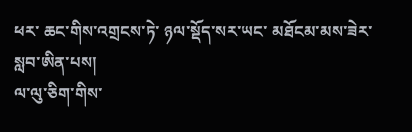ཕར་ ཆང་གིས་འགྲངས་ཏེ་ ཉལ་སྡོད་སར་ཡང་ མཐོངམ་མས་ཟེར་ སླབ་ཨིན་པས།
ལ་ལུ་ཅིག་གིས་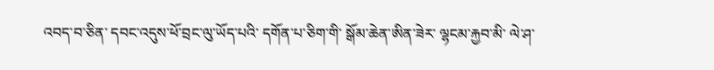འབད་བ་ཅིན་ དབང་འདུས་ཕོ་བྲང་ལུ་ཡོད་པའི་ དགོན་པ་ཅིག་གི་ སྒོམ་ཆེན་ཨིན་ཟེར་ ལྷངམ་རྐྱབ་མི་ ལེ་ཤ་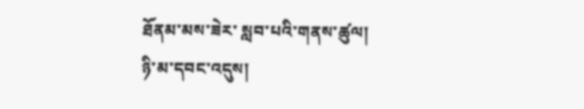ཐོནམ་མས་ཟེར་ སླབ་པའི་གནས་ཚུལ།
ཉི་མ་དབང་འདུས།